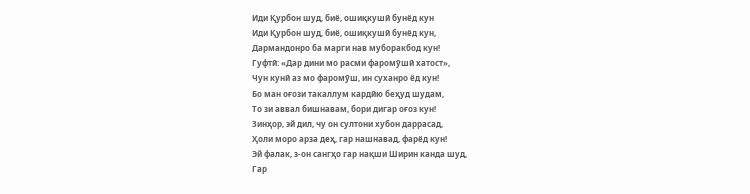Иди Қурбон шуд, биё, ошиқкушӣ бунёд кун
Иди Қурбон шуд, биё, ошиқкушӣ бунёд кун,
Дармандонро ба марги нав муборакбод кун!
Гуфтӣ: «Дар дини мо расми фаромӯшӣ хатост»,
Чун кунӣ аз мо фаромӯш, ин суханро ёд кун!
Бо ман оғози такаллум кардӣю беҳуд шудам,
То зи аввал бишнавам, бори дигар оғоз кун!
Зинҳор, эй дил, чу он султони хубон даррасад,
Ҳоли моро арза деҳ, гар нашнавад, фарёд кун!
Эй фалак, з-он сангҳо гар нақши Ширин канда шуд,
Гар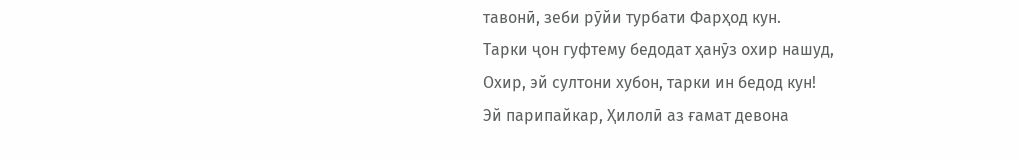тавонӣ, зеби рӯйи турбати Фарҳод кун.
Тарки ҷон гуфтему бедодат ҳанӯз охир нашуд,
Охир, эй султони хубон, тарки ин бедод кун!
Эй парипайкар, Ҳилолӣ аз ғамат девона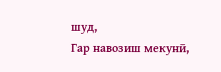шуд,
Гар навозиш мекунӣ,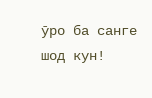ӯро ба санге шод кун!